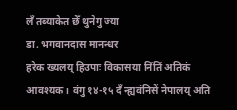लँ तब्याकेत छेँ थुनेगु ज्या
डा. भगवानदास मानन्धर
हरेक ख्यलय् हिउपाः विकासया निंतिं अतिकं आवश्यक। वंगु १४-१५ दँ न्ह्यवंनिसें नेपालय् अति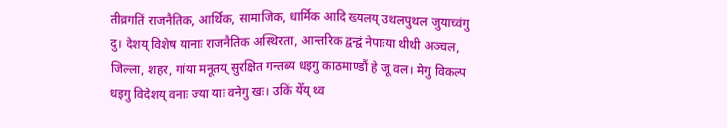तीव्रगतिं राजनैतिक, आर्थिक, सामाजिक, धार्मिक आदि ख्यलय् उथलपुथल जुयाच्वंगु दु। देशय् विशेष यानाः राजनैतिक अस्थिरता, आन्तरिक द्वन्द्वं नेपाःया थीथी अञ्चल, जिल्ला, शहर, गांया मनूतय् सुरक्षित गन्तब्य धइगु काठमाण्डौं हे जू वल। मेगु विकल्प धइगु विदेशय् वनाः ज्या याः वनेगु खः। उकिं येँय् थ्व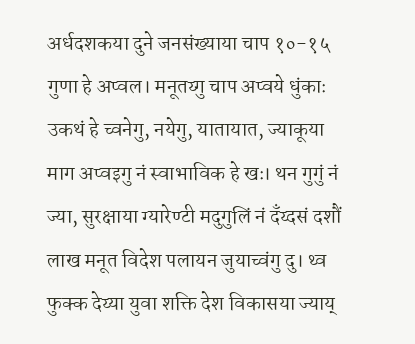अर्धदशकया दुने जनसंख्याया चाप १०-१५ गुणा हे अप्वल। मनूतय्गु चाप अप्वये धुंकाः उकथं हे च्वनेगु, नयेगु, यातायात, ज्याकूया माग अप्वइगु नं स्वाभाविक हे खः। थन गुगुं नं ज्या, सुरक्षाया ग्यारेण्टी मदुगुलिं नं दँय्दसं दशौं लाख मनूत विदेश पलायन जुयाच्वंगु दु। थ्व फुक्क देय्या युवा शक्ति देश विकासया ज्याय्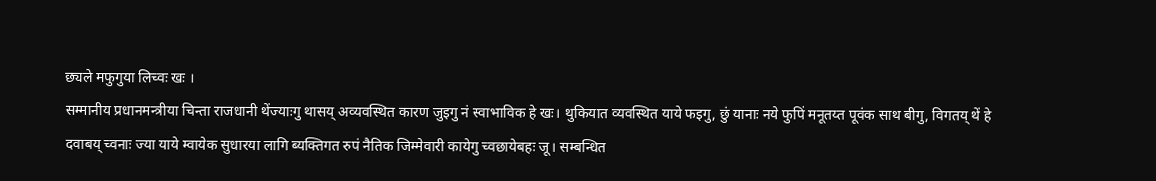छ्यले मफुगुया लिच्वः खः ।
सम्मानीय प्रधानमन्त्रीया चिन्ता राजधानी थेंज्याःगु थासय् अव्यवस्थित कारण जुइगु नं स्वाभाविक हे खः। थुकियात व्यवस्थित याये फइगु, छुं यानाः नये फुपिं मनूतय्त पूवंक साथ बीगु, विगतय् थें हे दवाबय् च्वनाः ज्या याये म्वायेक सुधारया लागि ब्यक्तिगत रुपं नैतिक जिम्मेवारी कायेगु च्वछायेबहः जू। सम्बन्धित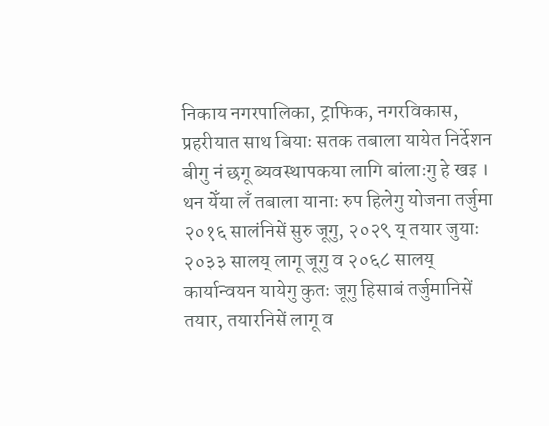निकाय नगरपालिका, ट्राफिक, नगरविकास, प्रहरीयात साथ बियाः सतक तबाला यायेत निर्देशन बीगु नं छगू ब्यवस्थापकया लागि बांलाःगु हे खइ ।
थन येँया लँ तबाला यानाः रुप हिलेगु योजना तर्जुमा २०१६ सालंनिसें सुरु जूगु, २०२९ य् तयार जुयाः २०३३ सालय् लागू जूगु व २०६८ सालय् कार्यान्वयन यायेगु कुतः जूगु हिसाबं तर्जुमानिसें तयार, तयारनिसें लागू व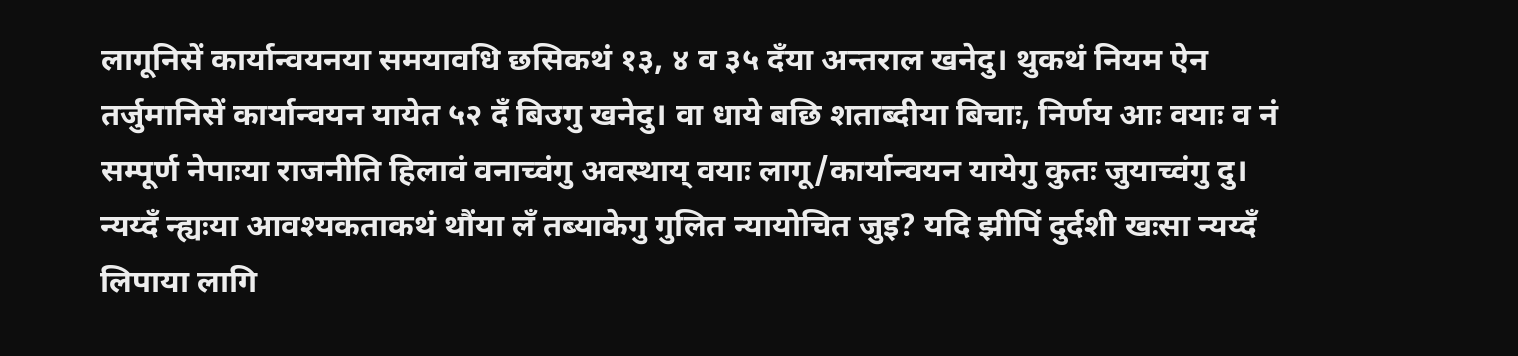लागूनिसें कार्यान्वयनया समयावधि छसिकथं १३, ४ व ३५ दँया अन्तराल खनेदु। थुकथं नियम ऐन तर्जुमानिसें कार्यान्वयन यायेत ५२ दँ बिउगु खनेदु। वा धाये बछि शताब्दीया बिचाः, निर्णय आः वयाः व नं सम्पूर्ण नेपाःया राजनीति हिलावं वनाच्वंगु अवस्थाय् वयाः लागू/कार्यान्वयन यायेगु कुतः जुयाच्वंगु दु। न्यय्दँ न्ह्यःया आवश्यकताकथं थौंया लँ तब्याकेगु गुलित न्यायोचित जुइ? यदि झीपिं दुर्दशी खःसा न्यय्दँ लिपाया लागि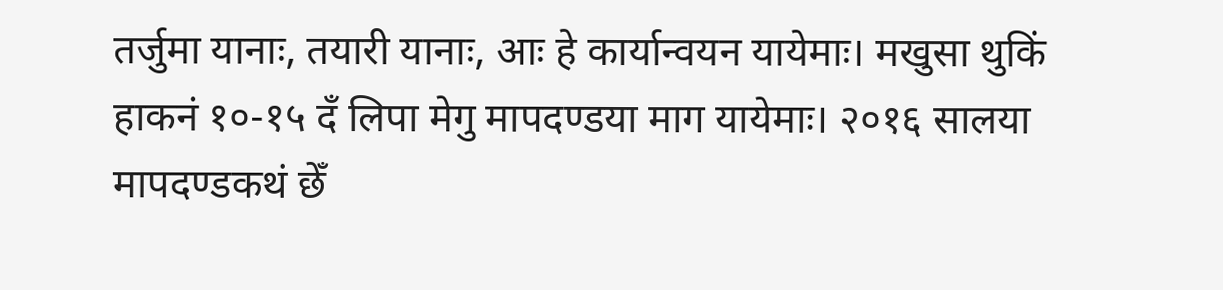तर्जुमा यानाः, तयारी यानाः, आः हे कार्यान्वयन यायेमाः। मखुसा थुकिं हाकनं १०-१५ दँ लिपा मेगु मापदण्डया माग यायेमाः। २०१६ सालया मापदण्डकथं छेँ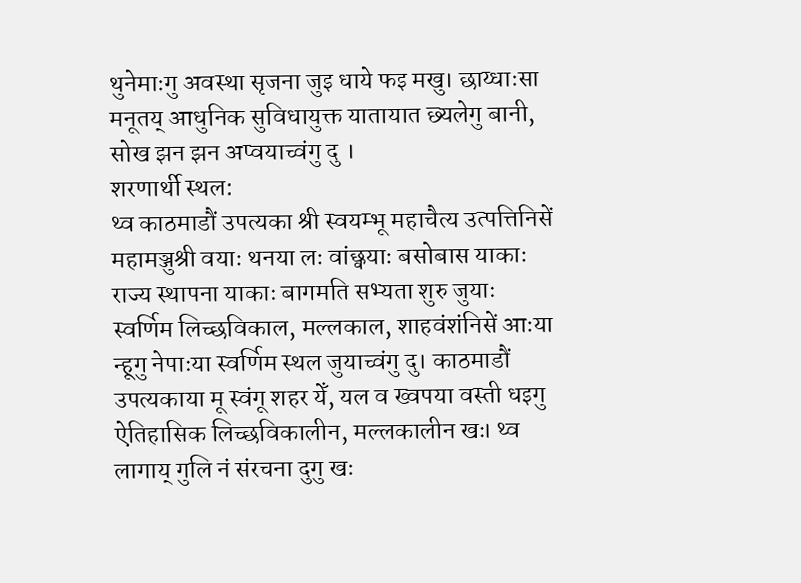थुनेमाःगु अवस्था सृजना जुइ धाये फइ मखु। छाय्धाःसा मनूतय् आधुनिक सुविधायुक्त यातायात छ्यलेगु बानी, सोख झन झन अप्वयाच्वंगु दु ।
शरणार्थी स्थल:
थ्व काठमाडौं उपत्यका श्री स्वयम्भू महाचैत्य उत्पत्तिनिसें महामञ्जुश्री वयाः थनया लः वांछ्वयाः बसोबास याकाः राज्य स्थापना याकाः बागमति सभ्यता शुरु जुयाः स्वर्णिम लिच्छविकाल, मल्लकाल, शाहवंशंनिसें आःया न्हूगु नेपाःया स्वर्णिम स्थल जुयाच्वंगु दु। काठमाडौं उपत्यकाया मू स्वंगू शहर येँ, यल व ख्वपया वस्ती धइगु ऐतिहासिक लिच्छविकालीन, मल्लकालीन खः। थ्व लागाय् गुलि नं संरचना दुगु खः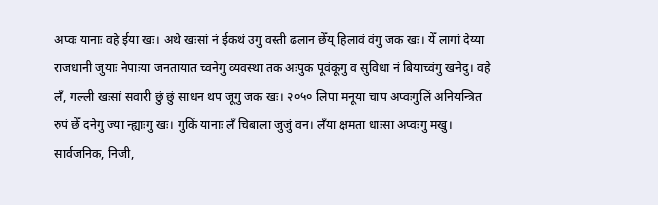अप्वः यानाः वहे ईया खः। अथे खःसां नं ईकथं उगु वस्ती ढलान छेँय् हिलावं वंगु जक खः। येँ लागां देय्या राजधानी जुयाः नेपाःया जनतायात च्वनेगु व्यवस्था तक अःपुक पूवंकूगु व सुविधा नं बियाच्वंगु खनेदु। वहे लँ, गल्ली खःसां सवारी छुं छुं साधन थप जूगु जक खः। २०५० लिपा मनूया चाप अप्वःगुलिं अनियन्त्रित रुपं छेँ दनेगु ज्या न्ह्याःगु खः। गुकिं यानाः लँ चिबाला जुजुं वन। लँया क्षमता धाःसा अप्वःगु मखु। सार्वजनिक, निजी,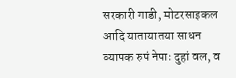सरकारी गाडी, मोटरसाइकल आदि यातायातया साधन व्यापक रुपं नेपाः दुहां वल, व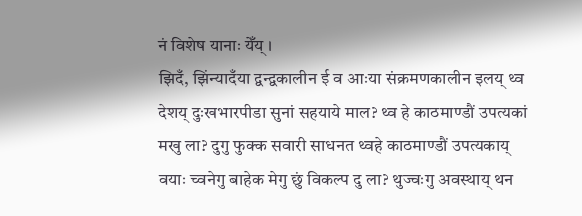नं विशेष यानाः येँय् ।
झिदँ, झिंन्यादँया द्वन्द्वकालीन ई व आःया संक्रमणकालीन इलय् थ्व देशय् दुःखभारपीडा सुनां सहयाये माल? थ्व हे काठमाण्डौं उपत्यकां मखु ला? दुगु फुक्क सवारी साधनत थ्वहे काठमाण्डौं उपत्यकाय् वयाः च्वनेगु बाहेक मेगु छुं विकल्प दु ला? थुज्वःगु अवस्थाय् थन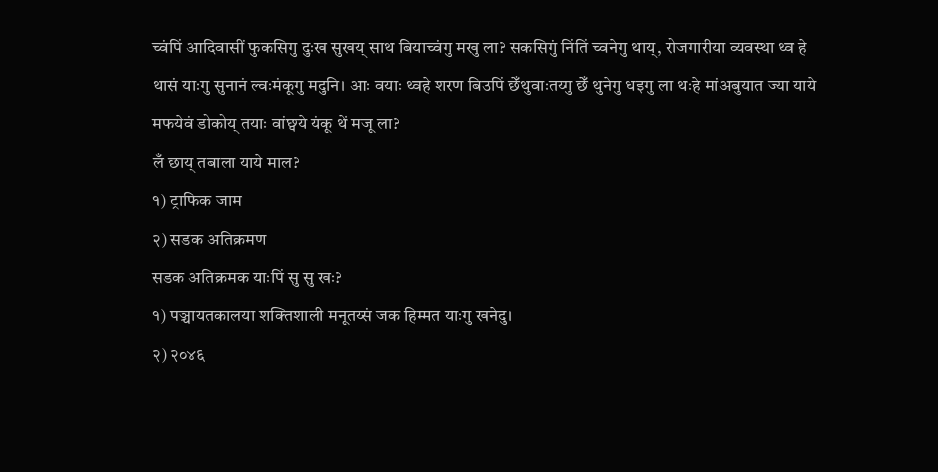च्वंपिं आदिवासीं फुकसिगु दुःख सुखय् साथ बियाच्वंगु मखु ला? सकसिगुं निंतिं च्वनेगु थाय्, रोजगारीया व्यवस्था थ्व हे थासं याःगु सुनानं ल्वःमंकूगु मदुनि। आः वयाः थ्वहे शरण बिउपिं छेँथुवाःतय्गु छेँ थुनेगु धइगु ला थःहे मांअबुयात ज्या याये मफयेवं डोकोय् तयाः वांछ्वये यंकू थें मजू ला?
लँ छाय् तबाला याये माल?
१) ट्राफिक जाम
२) सडक अतिक्रमण
सडक अतिक्रमक याःपिं सु सु खः?
१) पञ्चायतकालया शक्तिशाली मनूतय्सं जक हिम्मत याःगु खनेदु।
२) २०४६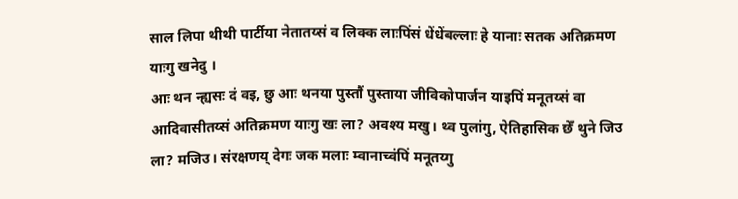साल लिपा थीथी पार्टीया नेतातय्सं व लिक्क लाःपिंसं धेंधेंबल्लाः हे यानाः सतक अतिक्रमण याःगु खनेदु ।
आः थन न्ह्यसः दं वइ, छु आः थनया पुस्तौं पुस्ताया जीविकोपार्जन याइपिं मनूतय्सं वा आदिवासीतय्सं अतिक्रमण याःगु खः ला? अवश्य मखु। थ्व पुलांगु, ऐतिहासिक छेँ थुने जिउ ला? मजिउ। संरक्षणय् देगः जक मलाः म्वानाच्वंपिं मनूतय्गु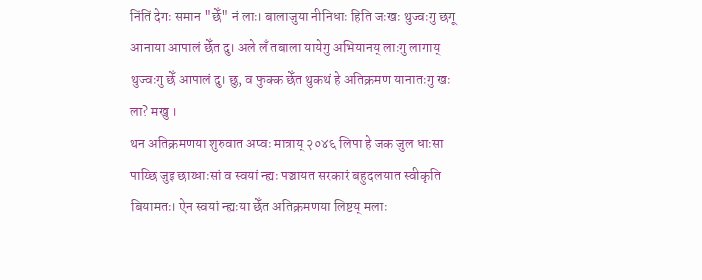निंतिं देगः समान "छेँ" नं लाः। बालाजुया नीनिधाः हिति जःखः थुज्वःगु छगू आनाया आपालं छेँत दु। अले लँ तबाला यायेगु अभियानय् लाःगु लागाय् थुज्वःगु छेँ आपालं दु। छु, व फुक्क छेँत थुकथं हे अतिक्रमण यानातःगु खः ला? मखु ।
थन अतिक्रमणया शुरुवात अप्वः मात्राय् २०४६ लिपा हे जक जुल धाःसा पाय्छि जुइ छाय्धाःसां व स्वयां न्ह्यः पञ्चायत सरकारं बहुदलयात स्वीकृति बियामतः। ऐन स्वयां न्ह्यःया छेँत अतिक्रमणया लिष्टय् मलाः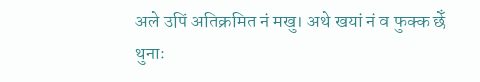अले उपिं अतिक्रमित नं मखु। अथे खयां नं व फुक्क छेँ थुनाः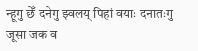न्हूगु छेँ दनेगु झ्वलय् पिहां वयाः दनातःगु जूसा जक व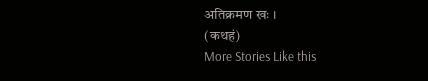अतिक्रमण खः ।
(कथहं)
More Stories Like this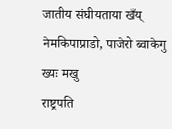जातीय संघीयताया खँय् नेमकिपाप्राडो, पाजेरो ब्वाकेगु ख्यः मखु
राष्ट्रपति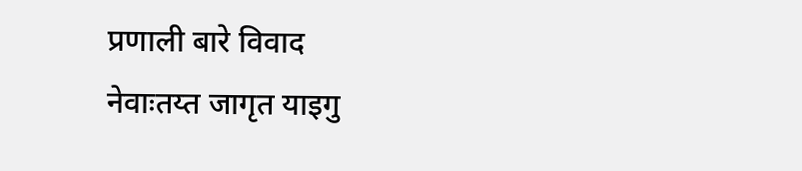प्रणाली बारे विवाद
नेवाःतय्त जागृत याइगु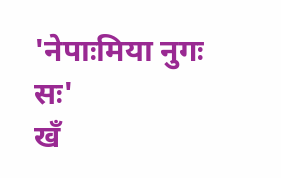'नेपाःमिया नुगः सः'
खँ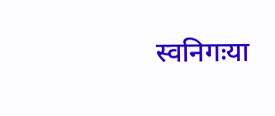स्वनिगःया